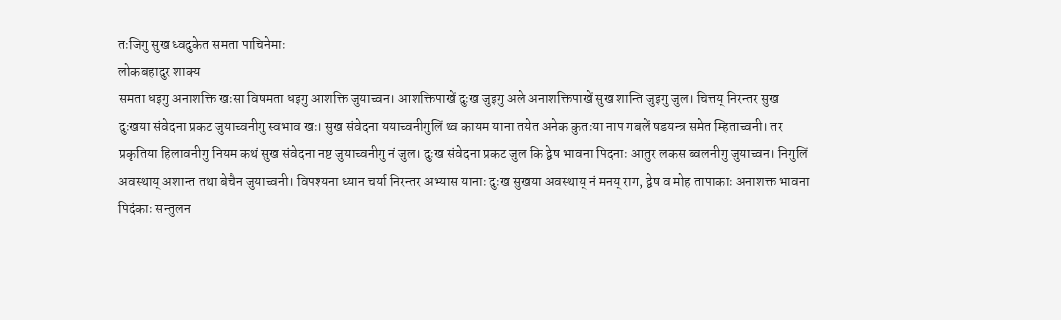तःजिगु सुख ध्वदुकेत समता पाचिनेमाः
लोकबहादुर शाक्य
समता धइगु अनाशक्ति खःसा विषमता धइगु आशक्ति जुयाच्वन। आशक्तिपाखें दुःख जुइगु अले अनाशक्तिपाखें सुख शान्ति जुइगु जुल। चित्तय् निरन्तर सुख दुःखया संवेदना प्रकट जुयाच्वनीगु स्वभाव खः। सुख संवेदना ययाच्वनीगुलिं थ्व कायम याना तयेत अनेक कुतःया नाप गबलें षडयन्त्र समेत म्हिताच्वनी। तर प्रकृतिया हिलावनीगु नियम कथं सुख संवेदना नष्ट जुयाच्वनीगु नं जुल। दुःख संवेदना प्रकट जुल कि द्वेष भावना पिदनाः आतुर लकस ब्वलनीगु जुयाच्वन। निगुलिं अवस्थाय् अशान्त तथा बेचैन जुयाच्वनी। विपश्यना ध्यान चर्या निरन्तर अभ्यास यानाः दुःख सुखया अवस्थाय् नं मनय् राग, द्वेष व मोह तापाकाः अनाशक्त भावना पिदंकाः सन्तुलन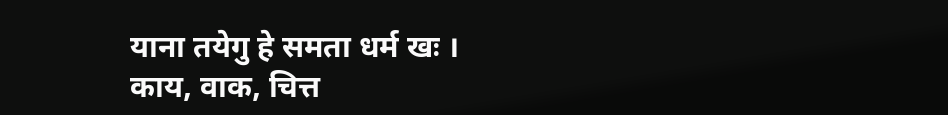याना तयेगु हे समता धर्म खः ।
काय, वाक, चित्त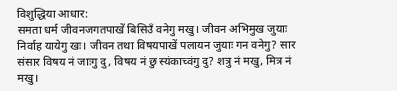विशुद्धिया आधार:
समता धर्म जीवनजगतपाखें बिसिउँ वनेगु मखु। जीवन अभिमुख जुयाः निर्वाह यायेगु खः। जीवन तथा विषयपाखें पलायन जुयाः गन वनेगु? सार संसार विषय नं जाःगु दु, विषय नं छु स्यंकाच्वंगु दु? शत्रु नं मखु, मित्र नं मखु।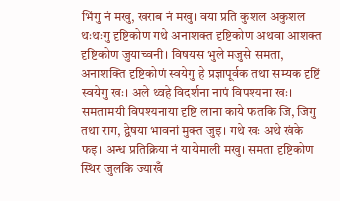भिंगु नं मखु, खराब नं मखु। वया प्रति कुशल अकुशल थःथःगु दृष्टिकोण गथे अनाशक्त दृष्टिकोण अथवा आशक्त दृष्टिकोण जुयाच्वनी। विषयस भुले मजुसे समता, अनाशक्ति दृष्टिकोणं स्वयेगु हे प्रज्ञापूर्वक तथा सम्यक दृष्टिं स्वयेगु खः। अले थ्वहे विदर्शना नापं विपश्यना खः। समतामयी विपश्यनाया दृष्टि लाना काये फतकि जि, जिगु तथा राग, द्वेषया भावनां मुक्त जुइ। गथे खः अथे खंके फइ। अन्ध प्रतिक्रिया नं यायेमाली मखु। समता दृष्टिकोण स्थिर जुलकि ज्याखँ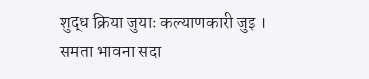शुद्ध क्रिया जुयाः कल्याणकारी जुइ ।
समता भावना सदा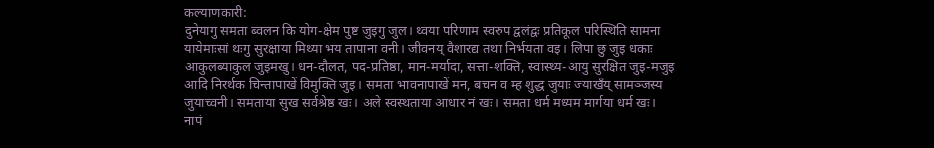कल्याणकारी:
दुनेयागु समता ब्वलन कि योग-क्षेम पुष्ट जुइगु जुल। थ्वया परिणाम स्वरुप द्वलंद्वः प्रतिकूल परिस्थिति सामना यायेमाःसां थःगु सुरक्षाया मिथ्या भय तापाना वनी। जीवनय् वैशारद्य तथा निर्भयता वइ। लिपा छु जुइ धकाः आकुलब्याकुल जुइमखु। धन-दौलत, पद-प्रतिष्ठा, मान-मर्यादा, सत्ता-शक्ति, स्वास्थ्य-आयु सुरक्षित जुइ-मजुइ आदि निरर्थक चिन्तापाखें विमुक्ति जुइ। समता भावनापाखें मन, बचन व म्ह शुद्ध जुयाः ज्याखँय् सामञ्जस्य जुयाच्वनी। समताया सुख सर्वश्रेष्ठ खः। अले स्वस्थताया आधार नं खः। समता धर्म मध्यम मार्गया धर्म खः। नापं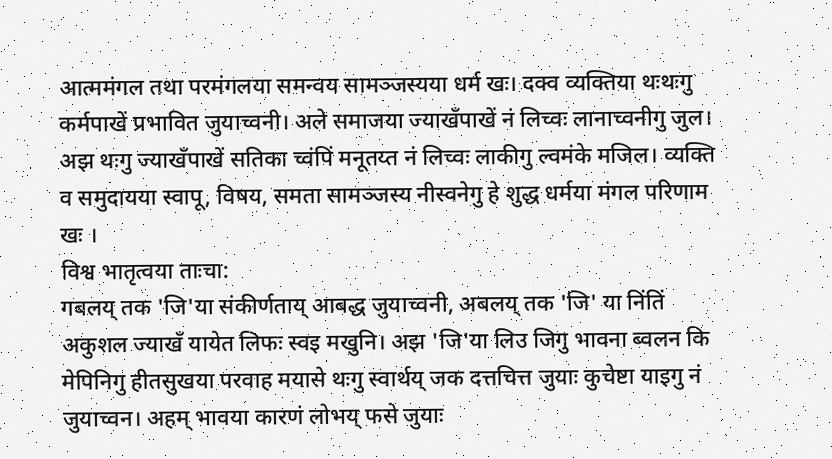आत्ममंगल तथा परमंगलया समन्वय सामञ्जस्यया धर्म खः। दक्व व्यक्तिया थःथःगु कर्मपाखें प्रभावित जुयाच्वनी। अले समाजया ज्याखँपाखें नं लिच्वः लानाच्वनीगु जुल। अझ थःगु ज्याखँपाखें सतिका च्वंपिं मनूतय्त नं लिच्वः लाकीगु ल्वमंके मजिल। व्यक्ति व समुदायया स्वापू, विषय, समता सामञ्जस्य नीस्वनेगु हे शुद्ध धर्मया मंगल परिणाम खः ।
विश्व भातृत्वया ताःचा:
गबलय् तक 'जि'या संकीर्णताय् आबद्ध जुयाच्वनी, अबलय् तक 'जि' या निंतिं अकुशल ज्याखँ यायेत लिफः स्वइ मखुनि। अझ 'जि'या लिउ जिगु भावना ब्वलन कि मेपिनिगु हीतसुखया परवाह मयासे थःगु स्वार्थय् जक दत्तचित्त जुयाः कुचेष्टा याइगु नं जुयाच्वन। अहम् भावया कारणं लोभय् फसे जुयाः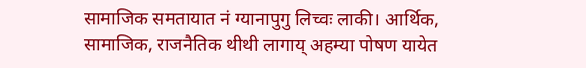सामाजिक समतायात नं ग्यानापुगु लिच्वः लाकी। आर्थिक, सामाजिक, राजनैतिक थीथी लागाय् अहम्या पोषण यायेत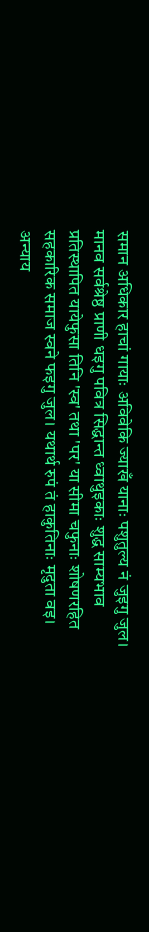समान अधिकार हाचां गायाः अविवेकि ज्याखँ यानाः पशुतुल्य नं जुइगु जुल। मानव सर्वश्रेष्ठ प्राणी धइगु पवित्र सिद्धान्त ध्वाथुइकाः शुद्ध साम्यभाव प्रतिस्थापित यायेफुसा तिनि 'स्व' तथा 'पर' या सीमा चफुनाः शोषणरहित सहकारिक समाज स्वने फइगु जुल। यथार्थ रुपं तं हाकुतिनाः मृदुता वइ। अन्याय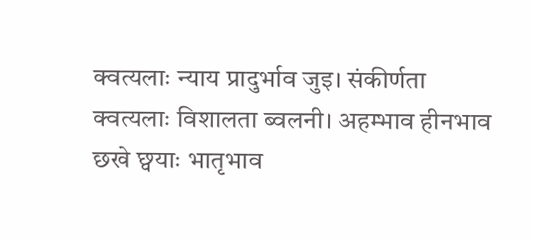क्वत्यलाः न्याय प्रादुर्भाव जुइ। संकीर्णता क्वत्यलाः विशालता ब्वलनी। अहम्भाव हीनभाव छखे छ्वयाः भातृभाव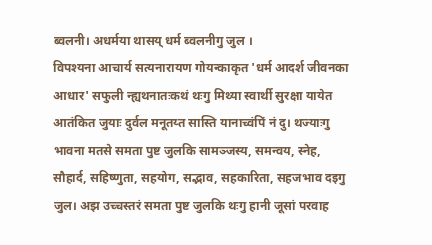ब्वलनी। अधर्मया थासय् धर्म ब्वलनीगु जुल ।
विपश्यना आचार्य सत्यनारायण गोयन्काकृत 'धर्म आदर्श जीवनका आधार' सफुली न्ह्यथनातःकथं थःगु मिथ्या स्वार्थी सुरक्षा यायेत आतंकित जुयाः दुर्वल मनूतय्त सास्ति यानाच्वंपिं नं दु। थज्याःगु भावना मतसे समता पुष्ट जुलकि सामञ्जस्य, समन्वय, स्नेह, सौहार्द, सहिष्णुता, सहयोग, सद्भाव, सहकारिता, सहजभाव दइगु जुल। अझ उच्चस्तरं समता पुष्ट जुलकि थःगु हानी जूसां परवाह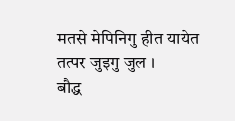मतसे मेपिनिगु हीत यायेत तत्पर जुइगु जुल ।
बौद्ध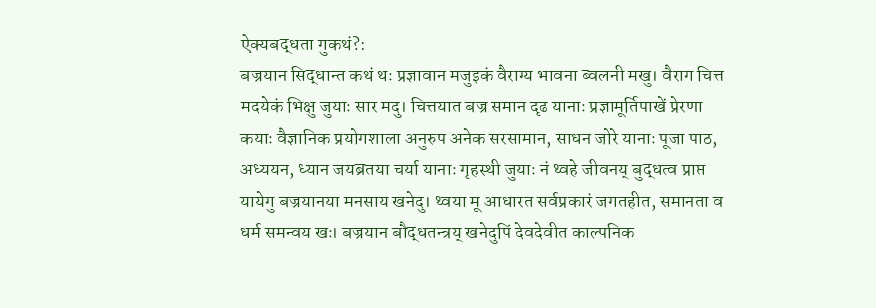ऐक्यबद्धता गुकथं?:
बज्रयान सिद्धान्त कथं थः प्रज्ञावान मजुइकं वैराग्य भावना ब्वलनी मखु। वैराग चित्त मदयेकं भिक्षु जुयाः सार मदु। चित्तयात बज्र समान दृढ यानाः प्रज्ञामूर्तिपाखें प्रेरणा कयाः वैज्ञानिक प्रयोगशाला अनुरुप अनेक सरसामान, साधन जोरे यानाः पूजा पाठ, अध्ययन, ध्यान जयब्रतया चर्या यानाः गृहस्थी जुयाः नं थ्वहे जीवनय् बुद्धत्व प्राप्त यायेगु बज्रयानया मनसाय खनेदु। थ्वया मू आधारत सर्वप्रकारं जगतहीत, समानता व धर्म समन्वय खः। बज्रयान बौद्धतन्त्रय् खनेदुपिं देवदेवीत काल्पनिक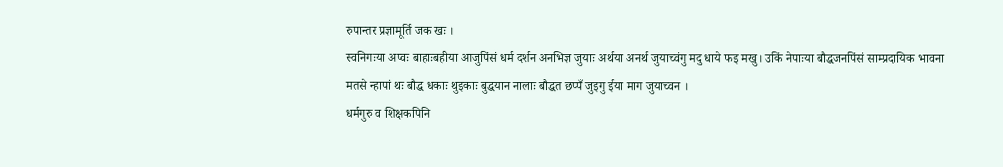रुपान्तर प्रज्ञामूर्ति जक खः ।
स्वनिगःया अप्वः बाहाःबहीया आजुपिंसं धर्म दर्शन अनभिज्ञ जुयाः अर्थया अनर्थ जुयाच्वंगु मदु धाये फइ मखु। उकिं नेपाःया बौद्धजनपिंसं साम्प्रदायिक भावना मतसे न्हापां थः बौद्ध धकाः थुइकाः बुद्धयान नालाः बौद्धत छप्पँ जुइगु ईया माग जुयाच्वन ।
धर्मगुरु व शिक्षकपिनि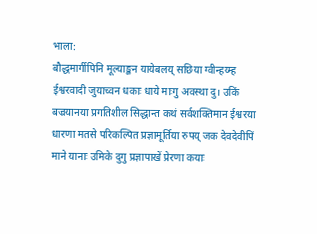भाला:
बौद्धमार्गीपिनि मूल्याङ्कन यायेबलय् सछिया ग्वीन्हय्म्ह ईश्वरवादी जुयाच्वन धकाः धाये माःगु अवस्था दु। उकिं बज्रयानया प्रगतिशील सिद्धान्त कथं सर्वशक्तिमान ईश्वरया धारणा मतसे परिकल्पित प्रज्ञामूर्तिया रुपय् जक देवदेवीपिं माने यानाः उमिके दुगु प्रज्ञापाखें प्रेरणा कयाः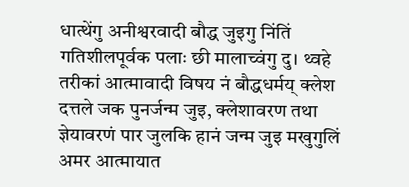धात्थेंगु अनीश्वरवादी बौद्ध जुइगु निंतिं गतिशीलपूर्वक पलाः छी मालाच्वंगु दु। थ्वहे तरीकां आत्मावादी विषय नं बौद्धधर्मय् क्लेश दत्तले जक पुनर्जन्म जुइ, क्लेशावरण तथा ज्ञेयावरणं पार जुलकि हानं जन्म जुइ मखुगुलिं अमर आत्मायात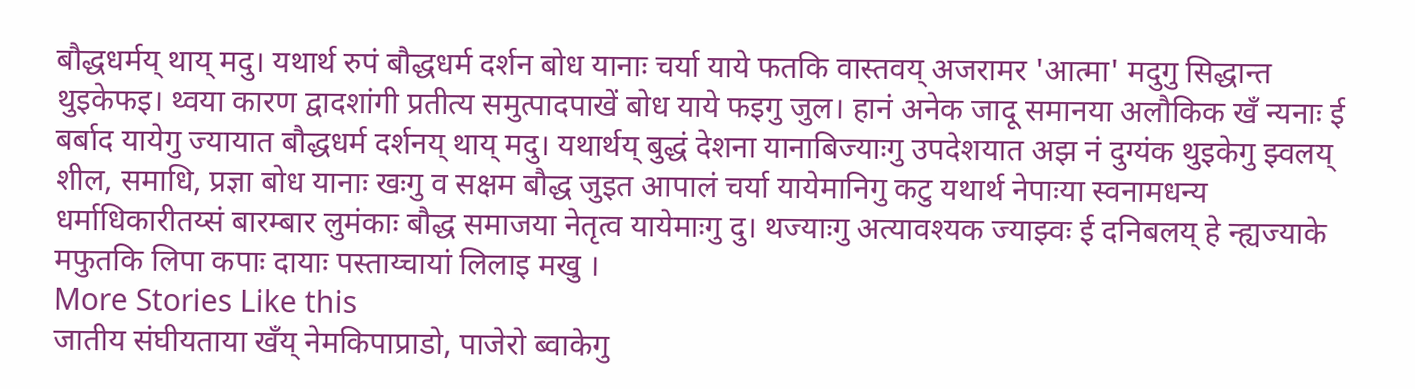बौद्धधर्मय् थाय् मदु। यथार्थ रुपं बौद्धधर्म दर्शन बोध यानाः चर्या याये फतकि वास्तवय् अजरामर 'आत्मा' मदुगु सिद्धान्त थुइकेफइ। थ्वया कारण द्वादशांगी प्रतीत्य समुत्पादपाखें बोध याये फइगु जुल। हानं अनेक जादू समानया अलौकिक खँ न्यनाः ई बर्बाद यायेगु ज्यायात बौद्धधर्म दर्शनय् थाय् मदु। यथार्थय् बुद्धं देशना यानाबिज्याःगु उपदेशयात अझ नं दुग्यंक थुइकेगु झ्वलय् शील, समाधि, प्रज्ञा बोध यानाः खःगु व सक्षम बौद्ध जुइत आपालं चर्या यायेमानिगु कटु यथार्थ नेपाःया स्वनामधन्य धर्माधिकारीतय्सं बारम्बार लुमंकाः बौद्ध समाजया नेतृत्व यायेमाःगु दु। थज्याःगु अत्यावश्यक ज्याझ्वः ई दनिबलय् हे न्ह्यज्याके मफुतकि लिपा कपाः दायाः पस्ताय्चायां लिलाइ मखु ।
More Stories Like this
जातीय संघीयताया खँय् नेमकिपाप्राडो, पाजेरो ब्वाकेगु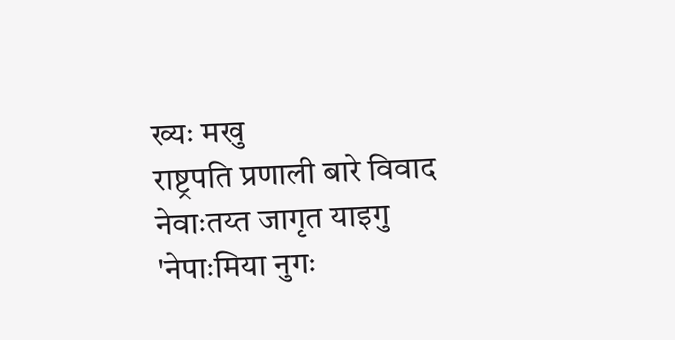ख्यः मखु
राष्ट्रपति प्रणाली बारे विवाद
नेवाःतय्त जागृत याइगु 'नेपाःमिया नुगः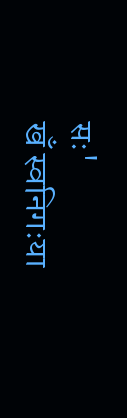सः'
खँ स्वनिगःया